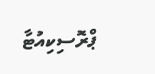ޕްރޮސިކިއުޓާ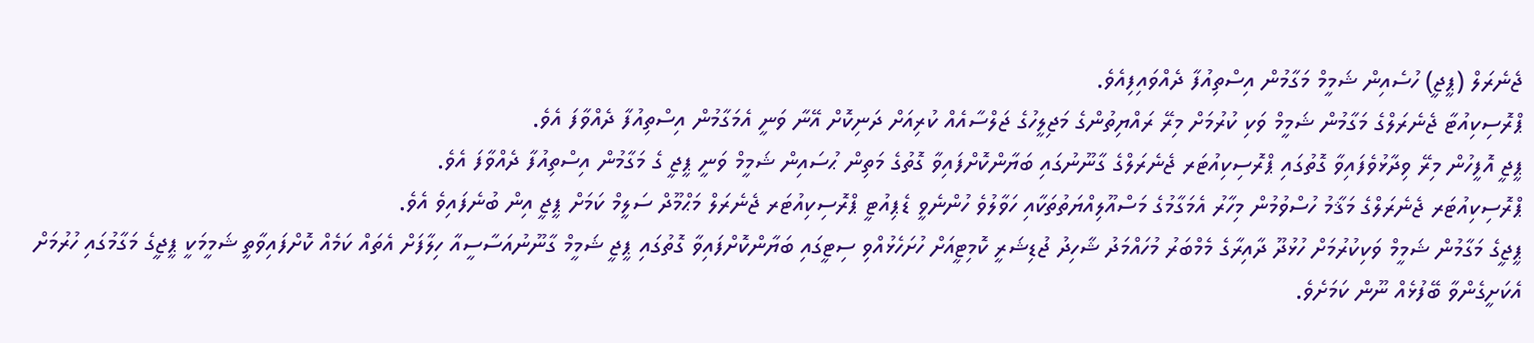ޖެނެރަލް (ޕީޖީ) ހުސެއިން ޝަމީމް މަގާމުން އިސްތިއުފާ ދެއްވައިފިއެވެ.
ޕްރޮސިކިއުޓާ ޖެނެރަލްގެ މަގާމުން ޝަމީމް ވަކި ކުރުމަށް މިރޭ ރައްޔިތުންގެ މަޖިލީހުގެ ޖަލްސާއެއް ކުރިއަށް ދަނިކޮށް އޭނާ ވަނީ އެމަގާމުން އިސްތިއުފާ ދެއްވާފަ އެވެ.
ޕީޖީ އޮފީހުން މިރޭ ވިދާޅުވެފައިވާ ގޮތުގައި ޕްރޮސިކިއުޓަރ ޖެނެރަލްގެ ގާނޫނުގައި ބަޔާންކޮށްފައިވާ ގޮތުގެ މަތިން ޙުސައިން ޝަމީމް ވަނީ ޕީޖީ ގެ މަގާމުން އިސްތިއުފާ ދެއްވާފަ އެވެ.
ޕްރޮސިކިއުޓަރ ޖެނެރަލްގެ މަޤާމު ހުސްވުމުން މިހާރު އެމަގާމުގެ މަސްއޫލިއްޔަތުތަކާއި ހަވާލުވެ ހުންނެވީ ޑެޕިއުޓީ ޕްރޮސިކިއުޓަރ ޖެނެރަލް މަޙްމޫދް ސަލީމް ކަމަށް ޕީޖީ އިން ބުނެފައިވެ އެވެ.
ޕީޖީގެ މަގާމުން ޝަމީމް ވަކިކުރުމަށް ހުޅުދޫ ދާއިރާގެ މެމްބަރު މުހައްމަދު ޝާހިދު ޖުޑިޝަރީ ކޮމިޓީއަށް ހުށަހެޅުއްވި ސިޓީގައި ބަޔާންކޮށްފައިވާ ގޮތުގައި ޕީޖީ ޝަމީމް ގާނޫނުއަސާސީއާ ހިލާފަށް އެތައް ކަމެއް ކޮށްފައިވާތީ ޝަމީމަކީ ޕީޖީގެ މަގާމުގައި ހުރުމަށް އެކަށީގެންވާ ބޭފުޅެއް ނޫން ކަމަށެވެ.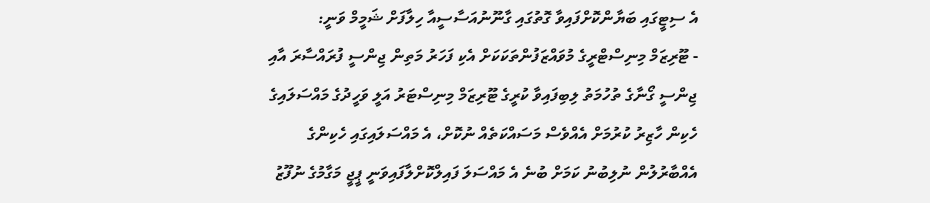އެ ސިޓީގައި ބަޔާންކޮށްފައިވާ ގޮތުގައި ގާނޫނުއަސާސީއާ ހިލާފަށް ޝަމީމް ވަނީ:
- ޓޫރިޒަމް މިނިސްޓްރީގެ މުވައްޒަފުންތަކަކަށް އެކި ފަހަރު މަތިން ޖިންސީ ފުރައްސާރަ އާއި ޖިންސީ ގޯނާގެ ތުހުމަތު ލިބިފައިވާ ކުރީގެ ޓޫރިޒަމް މިނިސްޓަރު އަލީ ވަހީދުގެ މައްސަލައިގެ ހެކިން ހާޒިރު ކުރުމަށް އެއްވެސް މަސައްކަތެއް ނުކޮށް، އެ މައްސަލައިގައި ހެކިންގެ އެއްބާރުލުން ނުލިބުނު ކަމަށް ބުނެ އެ މައްސަލަ ފައިލްކޮށްލާފައިވަނީ ޕީޖީ މަގާމުގެ ނުފޫޒު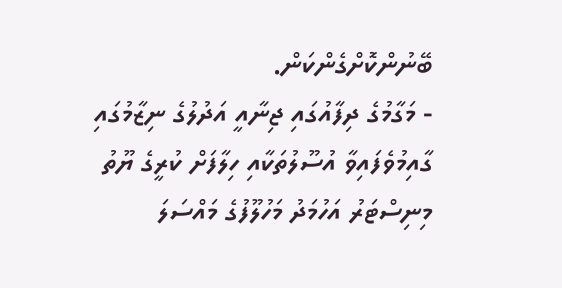ބޭނުންކޮށްގެންކަން.
- މަގާމުގެ ދިފާއުގައި ޖިނާއީ އަދުލުގެ ނިޒާމުގައި ގާއިމުވެފައިވާ އުސޫލުތަކާއި ހިލާފަށް ކުރީގެ ޔޫތު މިނިސްޓަރު އަހުމަދު މަހުލޫފުގެ މައްސަލަ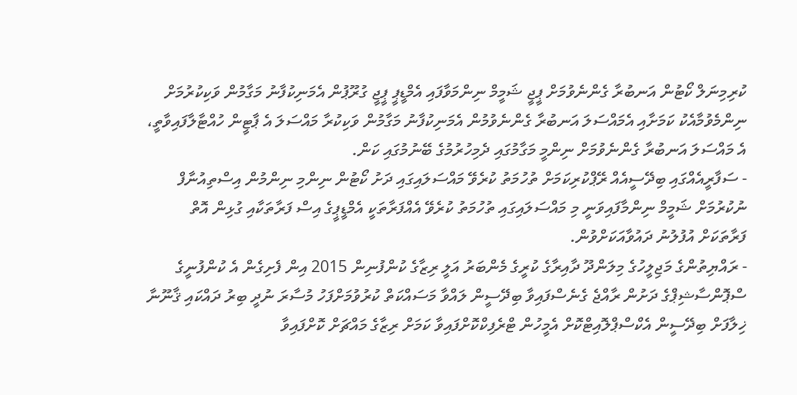ކުރިމިނަލް ކޯޓުން އަނބުރާ ގެންނެވުމަށް ޕީޖީ ޝަމީމް ނިންމަވާފައި އެމްޑީޕީ ޕީޖީ ގުރޫޕުން އެމަނިކުފާނު މަގާމުން ވަކިކުރުމަށް ނިންމެވުމާއެކު ކަމަށާއި އެމައްސަލަ އަނބުރާ ގެންނެވުމުން އެމަނިކުފާނު މަގާމުން ވަކިކުރާ މައްސަލަ އެ ޕާޓީން ހުއްޓާލާފައިވާތީ، އެ މައްސަލަ އަނބުރާ ގެންނެވުމަށް ނިންމީ މަގާމުގައި ދެމިހުރުމުގެ ބޭނުމުގައި ކަން.
- ސަފާރީއެއްގައި ބިދޭސީއެއް ރޭޕްކުރިކަމަށް ތުހުމަތު ކުރެވޭ މައްސަލައިގައި ދަށު ކޯޓުން ނިންމި ނިންމުން އިސްތިއުނާފް ނުކުރުމަށް ޝަމީމް ނިންމާފައިވަނީ މި މައްސަލައިގައި ތުހުމަތު ކުރެވޭ އެއްފަރާތަކީ އެމްޑީޕީގެ އިސް ފަރާތަކާއި ގުޅިން އޮތް ފަރާތަކަށް އުފުލުނު ދައުވާއަކަށްވުން.
- ރައްޔިތުންގެ މަޖިލީހުގެ މިލަންދޫ ދާއިރާގެ ކުރީގެ މެންބަރު އަލީ ރިޒާގެ ކުންފުނިން 2015 އިން ފެށިގެން އެ ކުންފުނީގެ ސްޕޮންސާޝިޕްގެ ދަށުން ރާއްޖެ ގެނެސްފައިވާ ބިދޭސީން ލައްވާ މަސައްކަތް ކުރުވުމަށްފަހު މުސާރަ ނުދީ ބިރު ދައްކައި ޤާނޫނާ ޚިލާފަށް ބިދޭސީން އެކްސްޕްލޮއިޓްކޮށް އެމީހުން ޓްރެފިކްކޮށްފައިވާ ކަމަށް ރިޒާގެ މައްޗަށް ކޮށްފައިވާ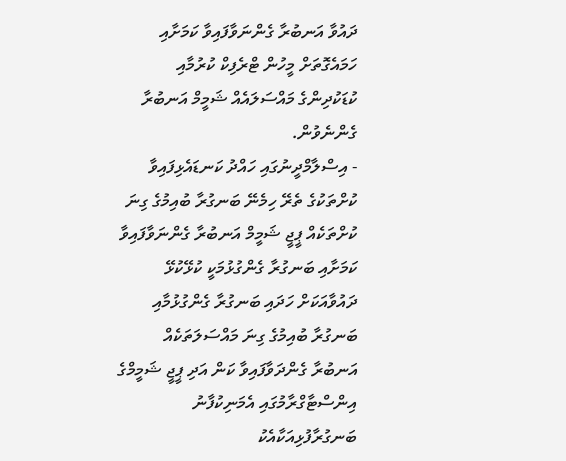ދައުވާ އަނބުރާ ގެންނަވާފައިވާ ކަމަށާއި ހަމައެގޮތަށް މީހުން ޓްރެފިކް ކުރުމާއި ކުޑަކުދިންގެ މައްސަލައެއް ޝަމީމް އަނބުރާ ގެންނެވުން.
- އިސްލާމްދީނުގައި ހައްދު ކަނޑައެޅިފައިވާ ކުށްތަކުގެ ތެރޭ ހިމެނޭ ބަނގުރާ ބުއިމުގެ ގިނަ ކުށްތަކެއް ޕީޖީ ޝަމީމް އަނބުރާ ގެންނަވާފައިވާ ކަމަށާއި ބަނގުރާ ގެންގުޅުމަކީ ކުޅޭކުޅޭ ދައުވާއަކަށް ހަދައި ބަނގުރާ ގެންގުޅުމާއި ބަނގުރާ ބުއިމުގެ ގިނަ މައްސަލަތަކެއް އަނބުރާ ގެންދަވާފައިވާ ކަން އަދި ޕީޖީ ޝަމީމްގެ އިންސްޓާގްރާމުގައި އެމަނިކުފާނު ބަނގުރާފުޅިއަކާއެކު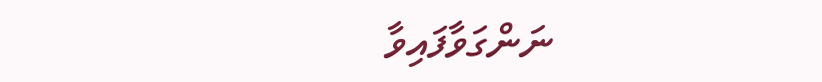ނަންގަވާފައިވާ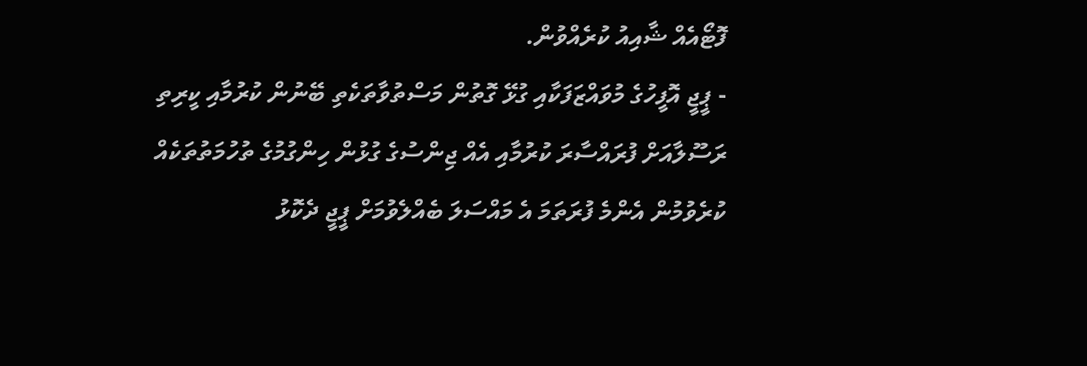ފޮޓޯއެއް ޝާއިއު ކުރެއްވުން.
- ޕީޖީ އޮފީހުގެ މުވައްޒަފަކާއި ގުޅޭ ގޮތުން މަސްތުވާތަކެތި ބޭނުން ކުރުމާއި ކީރިތި ރަސޫލާއަށް ފުރައްސާރަ ކުރުމާއި އެއް ޖިންސުގެ ގުޅުން ހިންގުމުގެ ތުހުމަތުތަކެއް ކުރެވުމުން އެންމެ ފުރަތަމަ އެ މައްސަލަ ބެއްލެވުމަށް ޕީޖީ ދެކޮޅު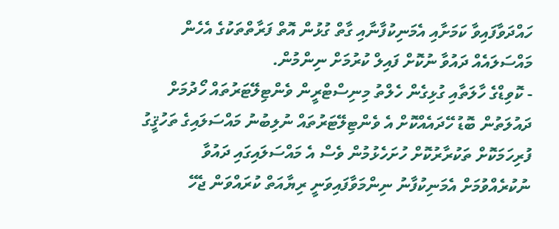ހައްދަވާފައިވާ ކަމަށާއި އެމަނިކުފާނާއި ގާތް ގުޅުން އޮތް ފަރާތްތަކުގެ އެހެން މައްސަލައެއް ދައުވާ ނުކޮށް ފައިލް ކުރުމަށް ނިންމުން.
- ކޮވިޑްގެ ހާލަތާއި ގުޅިގެން ހެލްތު މިނިސްޓްރީން ވެންޓިލޭޓަރުތައް ހޯދުމަށް ދައުލަތުން ބޮޑު ހޭދައެއްކޮށް އެ ވެންޓިލޭޓަރުތައް ނުލިބުނު މައްސަލައިގެ ތަހުޤީގު ފުރިހަމަކޮށް ތަކުރާރުކޮށް ހުށަހެޅުމުން ވެސް އެ މައްސަލައިގައި ދައުވާ ނުކުރެއްވުމަށް އެމަނިކުފާނު ނިންމަވާފައިވަނީ ރިޔާއަތް ކުރައްވަން ޖެހޭ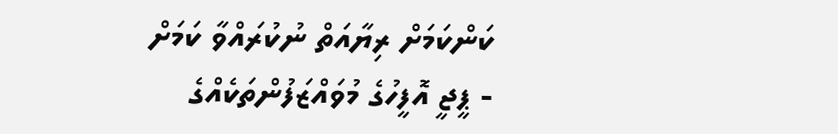ކަންކަމަށް ރިޔާއަތް ނުކުރައްވާ ކަމަށް
- ޕީޖީ އޮފީހުގެ މުވައްޒަފުންތަކެއްގެ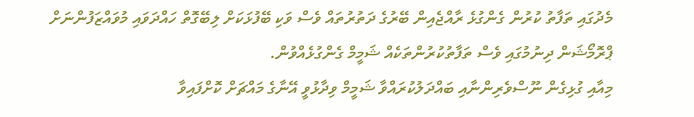މެދުގައި ތަފާތު ކުރުން ގެންގުޅެ ރާއްޖެއިން ބޭރުގެ ދަތުރުތައް ވެސް ވަކި ބޭފުޅަކަށް ލިބޭގޮތް ހައްދަވައި މުވައްޒަފުންނަށް ޕްރޮމޯޝަން ދިނުމުގައި ވެސް ތަފާތުކުރުންތަކެއް ޝަމީމް ގެންގުޅެއްވުން.
މިއާއި ގުޅިގެން ނޫސްވެރިންނާއި ބައްދަލުކުރައްވާ ޝަމީމް ވިދާޅުވީ އޭނާގެ މައްޗަށް ކޮށްފައިވާ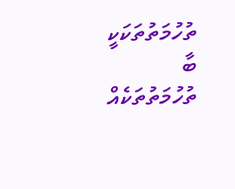ތުހުމަތުތަކަކީ ބާ ތުހުމަތުތަކެއް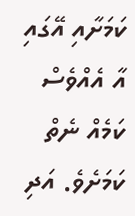ކަމަށާއި އޭގައި އާ އެއްވެސް ކަމެއް ނެތް ކަމަށެވެ. އަދި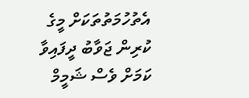އެތުހުމަތުތަކަށް މީގެ ކުރިން ޖަވާބު ދީފައިވާ ކަމަށް ވެސް ޝަމީމް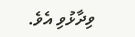ވިދާޅުވި އެވެ.